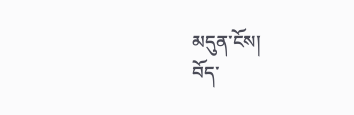མདུན་ངོས།
བོད་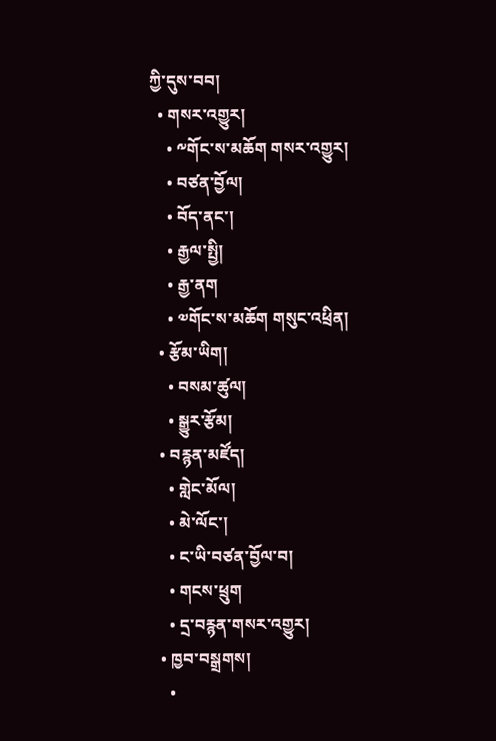ཀྱི་དུས་བབ།
  • གསར་འགྱུར།
    • ༸གོང་ས་མཆོག གསར་འགྱུར།
    • བཙན་བྱོལ།
    • བོད་ནང་།
    • རྒྱལ་སྤྱི།
    • རྒྱ་ནག
    • ༧གོང་ས་མཆོག གསུང་འཕྲིན།
  • རྩོམ་ཡིག།
    • བསམ་ཚུལ།
    • སྒྱུར་རྩོམ།
  • བརྙན་མཛོད།
    • གླེང་མོལ།
    • མེ་ལོང་།
    • ང་ཡི་བཙན་བྱོལ་བ།
    • གངས་ཕྲུག
    • དྲ་བརྙན་གསར་འགྱུར།
  • ཁྱབ་བསྒྲགས།
    •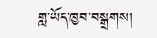གླ་ཡོད་ཁྱབ་བསྒྲགས།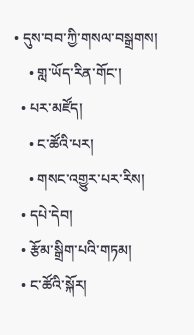• དུས་བབ་ཀྱི་གསལ་བསྒྲགས།
    • གླ་ཡོད་རིན་གོང་།
  • པར་མཛོད།
    • ང་ཚོའི་པར།
    • གསང་འགྱུར་པར་རིས།
  • དཔེ་དེབ།
  • རྩོམ་སྒྲིག་པའི་གཏམ།
  • ང་ཚོའི་སྐོར།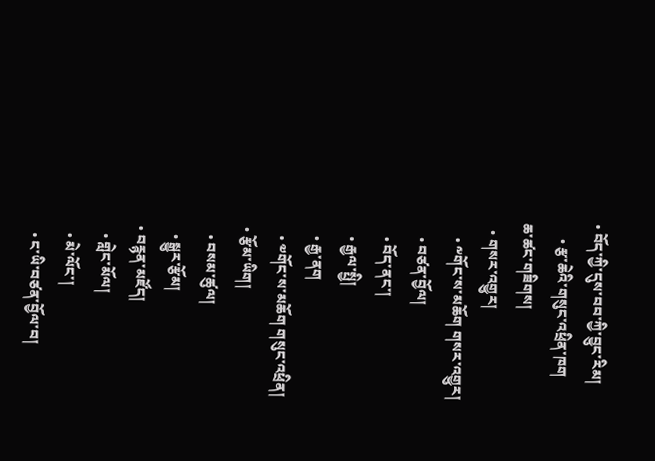• བོད་ཀྱི་དུས་བབ་ཀྱི་བྱུང་རིམ།
    • རྩ་ཆེའི་གསུང་འཕྲིན་ཁག
ཆ་ཚང་གཟིགས།
  • གསར་འགྱུར།
    • ༸གོང་ས་མཆོག གསར་འགྱུར།
    • བཙན་བྱོལ།
    • བོད་ནང་།
    • རྒྱལ་སྤྱི།
    • རྒྱ་ནག
    • ༧གོང་ས་མཆོག གསུང་འཕྲིན།
  • རྩོམ་ཡིག།
    • བསམ་ཚུལ།
    • སྒྱུར་རྩོམ།
  • བརྙན་མཛོད།
    • གླེང་མོལ།
    • མེ་ལོང་།
    • ང་ཡི་བཙན་བྱོལ་བ།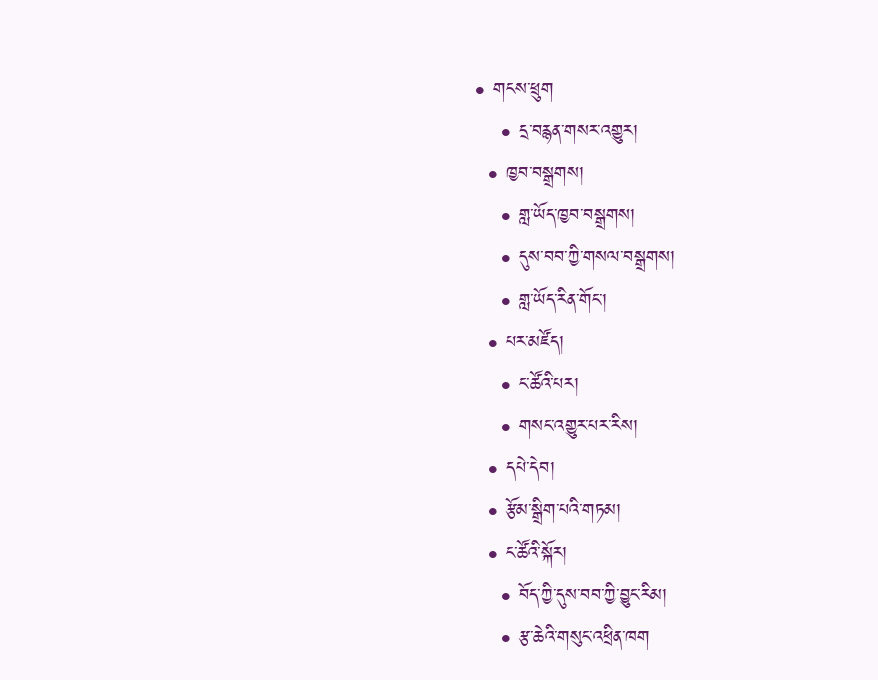• གངས་ཕྲུག
    • དྲ་བརྙན་གསར་འགྱུར།
  • ཁྱབ་བསྒྲགས།
    • གླ་ཡོད་ཁྱབ་བསྒྲགས།
    • དུས་བབ་ཀྱི་གསལ་བསྒྲགས།
    • གླ་ཡོད་རིན་གོང་།
  • པར་མཛོད།
    • ང་ཚོའི་པར།
    • གསང་འགྱུར་པར་རིས།
  • དཔེ་དེབ།
  • རྩོམ་སྒྲིག་པའི་གཏམ།
  • ང་ཚོའི་སྐོར།
    • བོད་ཀྱི་དུས་བབ་ཀྱི་བྱུང་རིམ།
    • རྩ་ཆེའི་གསུང་འཕྲིན་ཁག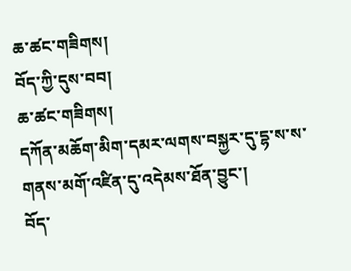ཆ་ཚང་གཟིགས།
བོད་ཀྱི་དུས་བབ།
ཆ་ཚང་གཟིགས།
དཀོན་མཆོག་མིག་དམར་ལགས་བསྐྱར་དུ་དྷ་ས་ས་གནས་མགོ་འཛིན་དུ་འདེམས་ཐོན་བྱུང་།
བོད་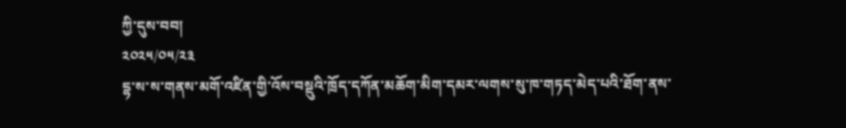ཀྱི་དུས་བབ།
༢༠༢༥/༠༥/༢༣
དྷ་ས་ས་གནས་མགོ་འཛིན་གྱི་འོས་བསྡུའི་ཁྲོད་དཀོན་མཆོག་མིག་དམར་ལགས་སུ་ཁ་གཏད་མེད་པའི་ཐོག་ནས་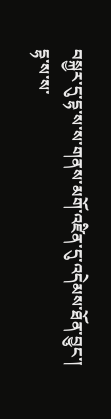བསྐྱར་དུ་དྷ་ས་ས་གནས་མགོ་འཛིན་དུ་འདེམས་ཐོན་བྱུང་།
དྷ་ས་ས་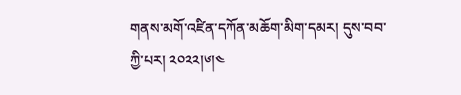གནས་མགོ་འཛིན་དཀོན་མཆོག་མིག་དམར། དུས་བབ་ཀྱི་པར། ༢༠༢༢།༦།༤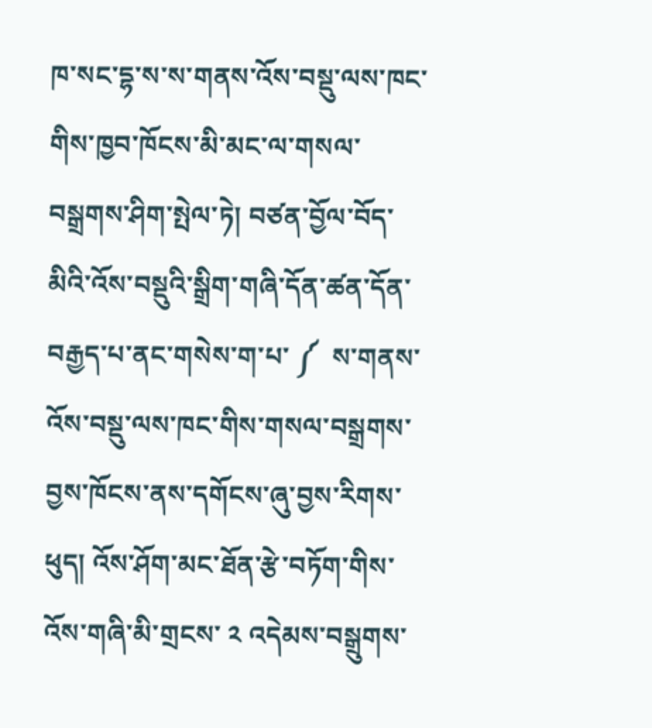ཁ་སང་དྷ་ས་ས་གནས་འོས་བསྡུ་ལས་ཁང་གིས་ཁྱབ་ཁོངས་མི་མང་ལ་གསལ་བསྒྲགས་ཤིག་སྤེལ་ཏེ། བཙན་བྱོལ་བོད་མིའི་འོས་བསྡུའི་སྒྲིག་གཞི་དོན་ཚན་དོན་བརྒྱད་པ་ནང་གསེས་ག་པ་ ༼  ས་གནས་འོས་བསྡུ་ལས་ཁང་གིས་གསལ་བསྒྲགས་བྱས་ཁོངས་ནས་དགོངས་ཞུ་བྱས་རིགས་ཕུད། འོས་ཤོག་མང་ཐོན་རྩེ་བཏོག་གིས་འོས་གཞི་མི་གྲངས་ ༢ འདེམས་བསྒྲུགས་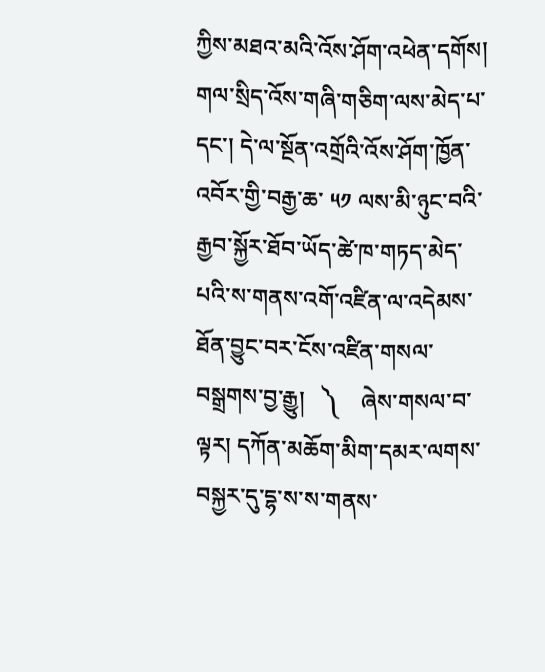ཀྱིས་མཐའ་མའི་འོས་ཤོག་འཕེན་དགོས། གལ་སྲིད་འོས་གཞི་གཅིག་ལས་མེད་པ་དང་། དེ་ལ་སྔོན་འགྲོའི་འོས་ཤོག་ཁྱོན་འབོར་གྱི་བརྒྱ་ཆ་ ༥༡ ལས་མི་ཉུང་བའི་རྒྱབ་སྐྱོར་ཐོབ་ཡོད་ཚེ་ཁ་གཏད་མེད་པའི་ས་གནས་འགོ་འཛིན་ལ་འདེམས་ཐོན་བྱུང་བར་ངོས་འཛིན་གསལ་བསྒྲགས་བྱ་རྒྱུ།   ༽    ཞེས་གསལ་བ་ལྟར། དཀོན་མཆོག་མིག་དམར་ལགས་བསྐྱར་དུ་དྷ་ས་ས་གནས་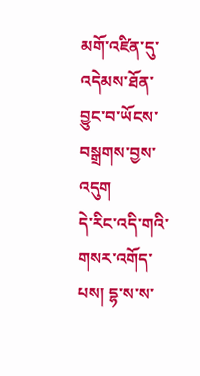མགོ་འཛིན་དུ་འདེམས་ཐོན་བྱུང་བ་ཡོངས་བསྒྲགས་བྱས་འདུག
དེ་རིང་འདི་གའི་གསར་འགོད་པས། དྷ་ས་ས་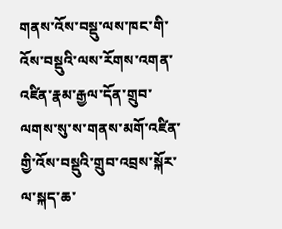གནས་འོས་བསྡུ་ལས་ཁང་གི་འོས་བསྡུའི་ལས་རོགས་འགན་འཛིན་རྣམ་རྒྱལ་དོན་གྲུབ་ལགས་སུ་ས་གནས་མགོ་འཛིན་གྱི་འོས་བསྡུའི་གྲུབ་འབྲས་སྐོར་ལ་སྐད་ཆ་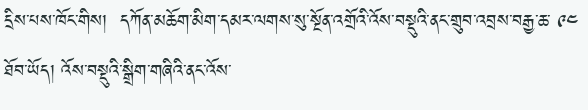དྲིས་པས་ཁོང་གིས།  དཀོན་མཆོག་མིག་དམར་ལགས་སུ་སྔོན་འགྲོའི་འོས་བསྡུའི་ནང་གྲུབ་འབྲས་བརྒྱ་ཆ་ ༩༤ ཐོབ་ཡོད། འོས་བསྡུའི་སྒྲིག་གཞིའི་ནང་འོས་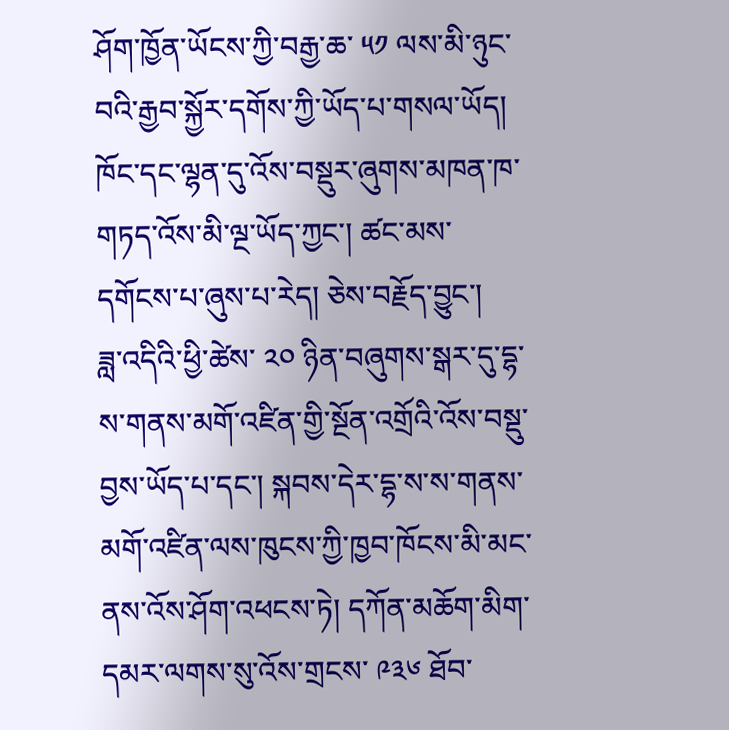ཤོག་ཁྱོན་ཡོངས་ཀྱི་བརྒྱ་ཆ་ ༥༡ ལས་མི་ཉུང་བའི་རྒྱབ་སྐྱོར་དགོས་ཀྱི་ཡོད་པ་གསལ་ཡོད། ཁོང་དང་ལྷན་དུ་འོས་བསྡུར་ཞུགས་མཁན་ཁ་གཏད་འོས་མི་ལྔ་ཡོད་ཀྱང་། ཚང་མས་དགོངས་པ་ཞུས་པ་རེད། ཅེས་བརྗོད་བྱུང་།
ཟླ་འདིའི་ཕྱི་ཚེས་ ༢༠ ཉིན་བཞུགས་སྒར་དུ་དྷ་ས་གནས་མགོ་འཛིན་གྱི་སྔོན་འགྲོའི་འོས་བསྡུ་བྱས་ཡོད་པ་དང་། སྐབས་དེར་དྷ་ས་ས་གནས་མགོ་འཛིན་ལས་ཁུངས་ཀྱི་ཁྱབ་ཁོངས་མི་མང་ནས་འོས་ཤོག་འཕངས་ཏེ། དཀོན་མཆོག་མིག་དམར་ལགས་སུ་འོས་གྲངས་ ༩༣༦ ཐོབ་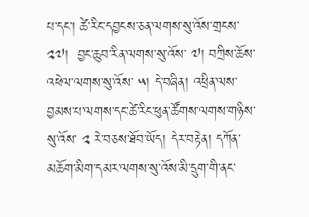པ་དང་། ཚེ་རིང་དབྱངས་ཅན་ལགས་སུ་འོས་གྲངས་ ༢༧།  བྱང་ཆུབ་རིན་ལགས་སུ་འོས་ ༧། བཀྲིས་ཆོས་འཕེལ་ལགས་སུ་འོས་ ༥། དེ་བཞིན། འཕྲིན་ལས་བྱམས་པ་ལགས་དང་ཚེ་རིང་ཕུན་ཚོགས་ལགས་གཉིས་སུ་འོས་ ༢ རེ་བཅས་ཐོབ་ཡོད། དེར་བརྟེན། དཀོན་མཆོག་མིག་དམར་ལགས་སུ་འོས་མི་དྲུག་གི་ནང་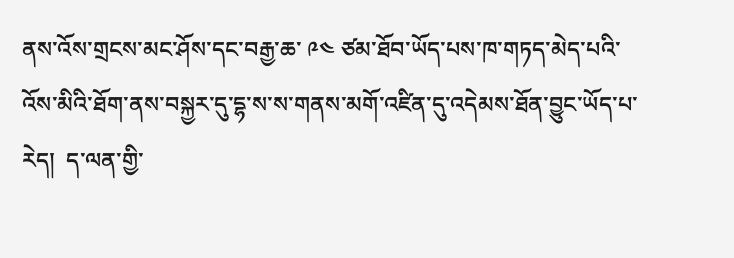ནས་འོས་གྲངས་མང་ཤོས་དང་བརྒྱ་ཆ་ ༩༤ ཙམ་ཐོབ་ཡོད་པས་ཁ་གཏད་མེད་པའི་འོས་མིའི་ཐོག་ནས་བསྐྱར་དུ་དྷ་ས་ས་གནས་མགོ་འཛིན་དུ་འདེམས་ཐོན་བྱུང་ཡོད་པ་རེད།  ད་ལན་གྱི་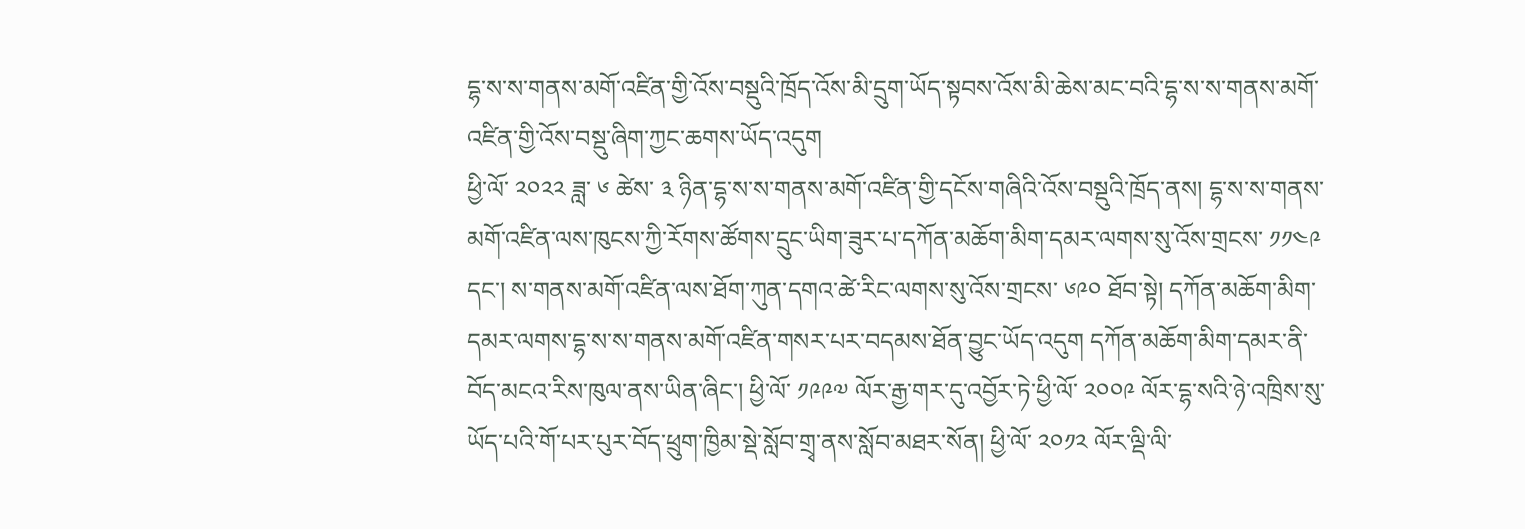དྷ་ས་ས་གནས་མགོ་འཛིན་གྱི་འོས་བསྡུའི་ཁྲོད་འོས་མི་དྲུག་ཡོད་སྟབས་འོས་མི་ཆེས་མང་བའི་དྷ་ས་ས་གནས་མགོ་འཛིན་གྱི་འོས་བསྡུ་ཞིག་ཀྱང་ཆགས་ཡོད་འདུག
ཕྱི་ལོ་ ༢༠༢༢ ཟླ་ ༦ ཚེས་ ༣ ཉིན་དྷ་ས་ས་གནས་མགོ་འཛིན་གྱི་དངོས་གཞིའི་འོས་བསྡུའི་ཁྲོད་ནས། དྷ་ས་ས་གནས་མགོ་འཛིན་ལས་ཁུངས་ཀྱི་རོགས་ཚོགས་དྲུང་ཡིག་ཟུར་པ་དཀོན་མཆོག་མིག་དམར་ལགས་སུ་འོས་གྲངས་ ༡༡༤༩ དང་། ས་གནས་མགོ་འཛིན་ལས་ཐོག་ཀུན་དགའ་ཚེ་རིང་ལགས་སུ་འོས་གྲངས་ ༦༩༠ ཐོབ་སྟེ། དཀོན་མཆོག་མིག་དམར་ལགས་དྷ་ས་ས་གནས་མགོ་འཛིན་གསར་པར་བདམས་ཐོན་བྱུང་ཡོད་འདུག དཀོན་མཆོག་མིག་དམར་ནི་བོད་མངའ་རིས་ཁུལ་ནས་ཡིན་ཞིང་། ཕྱི་ལོ་ ༡༩༩༧ ལོར་རྒྱ་གར་དུ་འབྱོར་ཏེ་ཕྱི་ལོ་ ༢༠༠༩ ལོར་དྷ་སའི་ཉེ་འཁྲིས་སུ་ཡོད་པའི་གོ་པར་པུར་བོད་ཕྲུག་ཁྱིམ་སྡེ་སློབ་གྲྭ་ནས་སློབ་མཐར་སོན། ཕྱི་ལོ་ ༢༠༡༢ ལོར་ལྡི་ལི་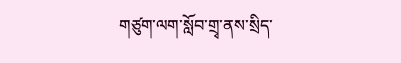གཙུག་ལག་སློབ་གྲྭ་ནས་སྲིད་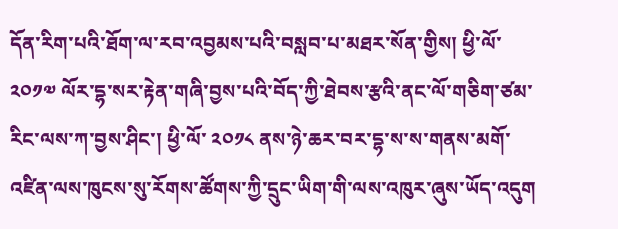དོན་རིག་པའི་ཐོག་ལ་རབ་འབྱམས་པའི་བསླབ་པ་མཐར་སོན་གྱིས། ཕྱི་ལོ་ ༢༠༡༧ ལོར་དྷ་སར་རྟེན་གཞི་བྱས་པའི་བོད་ཀྱི་ཐེབས་རྩའི་ནང་ལོ་གཅིག་ཙམ་རིང་ལས་ཀ་བྱས་ཤིང་། ཕྱི་ལོ་ ༢༠༡༨ ནས་ཉེ་ཆར་བར་དྷ་ས་ས་གནས་མགོ་འཛིན་ལས་ཁུངས་སུ་རོགས་ཚོགས་ཀྱི་དྲུང་ཡིག་གི་ལས་འཁུར་ཞུས་ཡོད་འདུག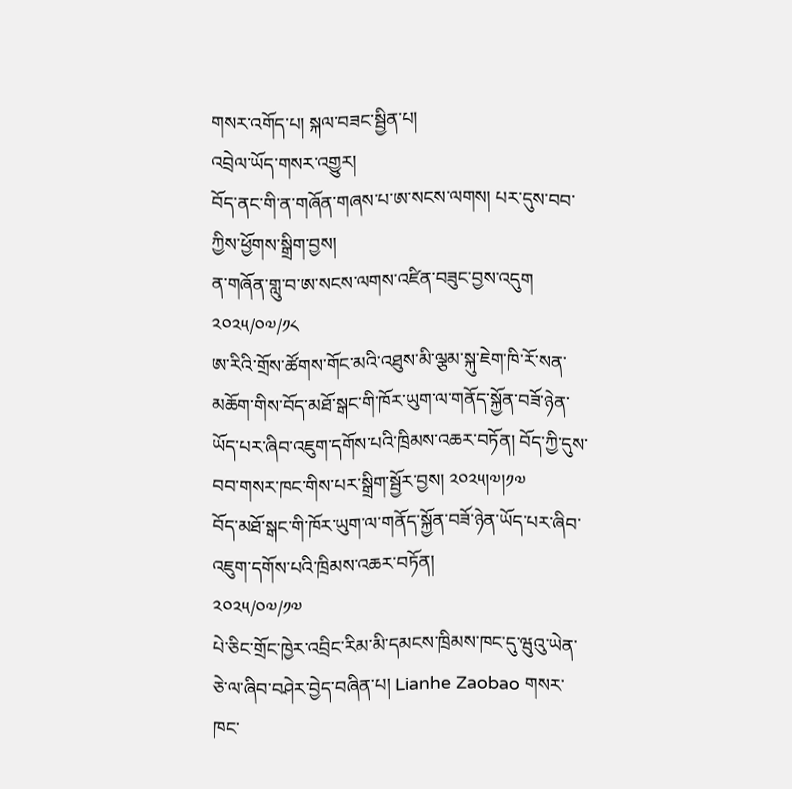གསར་འགོད་པ། སྐལ་བཟང་སྦྱིན་པ།
འབྲེལ་ཡོད་གསར་འགྱུར།
བོད་ནང་གི་ན་གཞོན་གཞས་པ་ཨ་སངས་ལགས། པར་དུས་བབ་ཀྱིས་ཕྱོགས་སྒྲིག་བྱས།
ན་གཞོན་གླུ་བ་ཨ་སངས་ལགས་འཛིན་བཟུང་བྱས་འདུག
༢༠༢༥/༠༧/༡༨
ཨ་རིའི་གྲོས་ཚོགས་གོང་མའི་འཐུས་མི་ལྕམ་སྐུ་ཇེག་ཁི་རོ་སན་མཆོག་གིས་བོད་མཐོ་སྒང་གི་ཁོར་ཡུག་ལ་གནོད་སྐྱོན་བཟོ་ཉེན་ཡོད་པར་ཞིབ་འཇུག་དགོས་པའི་ཁྲིམས་འཆར་བཏོན། བོད་ཀྱི་དུས་བབ་གསར་ཁང་གིས་པར་སྒྲིག་སྦྱོར་བྱས། ༢༠༢༥།༧།༡༧
བོད་མཐོ་སྒང་གི་ཁོར་ཡུག་ལ་གནོད་སྐྱོན་བཟོ་ཉེན་ཡོད་པར་ཞིབ་འཇུག་དགོས་པའི་ཁྲིམས་འཆར་བཏོན།
༢༠༢༥/༠༧/༡༧
པེ་ཅིང་གྲོང་ཁྱེར་འབྲིང་རིམ་མི་དམངས་ཁྲིམས་ཁང་དུ་ཝུའུ་ཡེན་ཅེ་ལ་ཞིབ་བཤེར་བྱེད་བཞིན་པ། Lianhe Zaobao གསར་ཁང་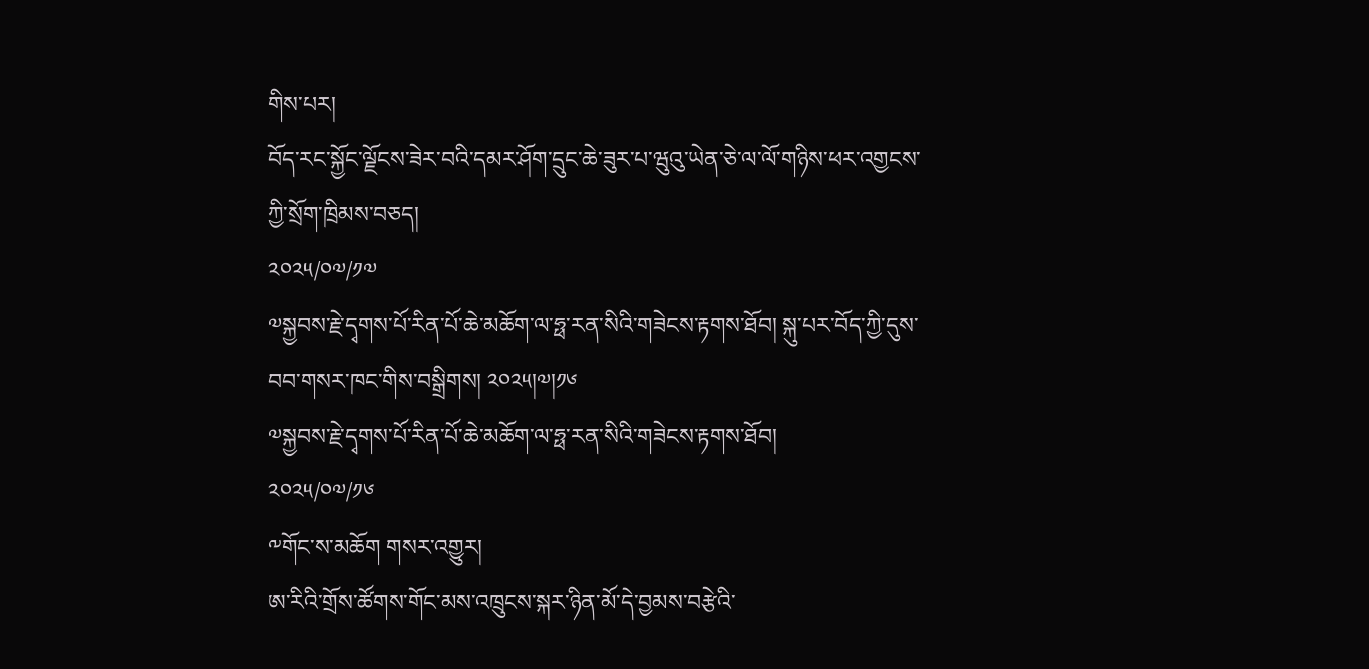གིས་པར།
བོད་རང་སྐྱོང་ལྗོངས་ཟེར་བའི་དམར་ཤོག་དྲུང་ཆེ་ཟུར་པ་ཝུའུ་ཡེན་ཅེ་ལ་ལོ་གཉིས་ཕར་འགྱངས་ཀྱི་སྲོག་ཁྲིམས་བཅད།
༢༠༢༥/༠༧/༡༧
༧སྐྱབས་རྗེ་དྭགས་པོ་རིན་པོ་ཆེ་མཆོག་ལ་ཧྥ་རན་སིའི་གཟེངས་རྟགས་ཐོབ། སྐུ་པར་བོད་ཀྱི་དུས་བབ་གསར་ཁང་གིས་བསྒྲིགས། ༢༠༢༥།༧།༡༦
༧སྐྱབས་རྗེ་དྭགས་པོ་རིན་པོ་ཆེ་མཆོག་ལ་ཧྥ་རན་སིའི་གཟེངས་རྟགས་ཐོབ།
༢༠༢༥/༠༧/༡༦
༸གོང་ས་མཆོག གསར་འགྱུར།
ཨ་རིའི་གྲོས་ཚོགས་གོང་མས་འཁྲུངས་སྐར་ཉིན་མོ་དེ་བྱམས་བརྩེའི་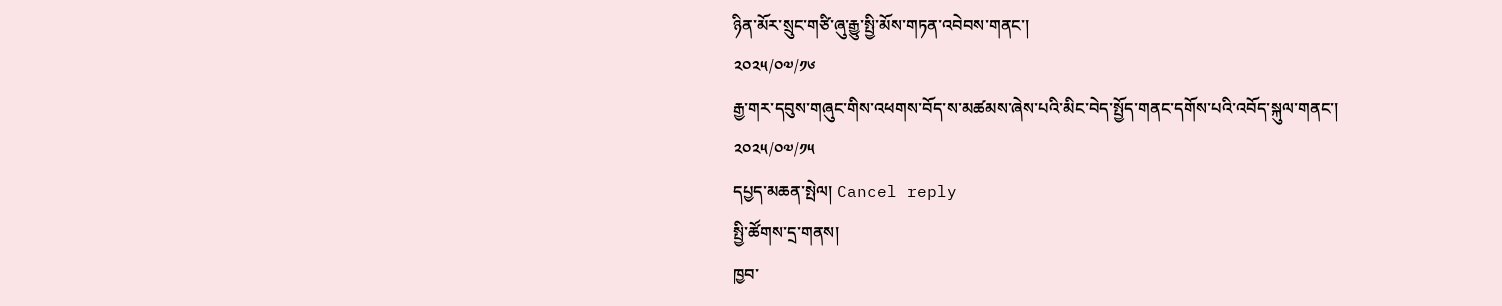ཉིན་མོར་སྲུང་གཙི་ཞུ་རྒྱུ་སྤྱི་མོས་གཏན་འབེབས་གནང་།
༢༠༢༥/༠༧/༡༦
རྒྱ་གར་དབུས་གཞུང་གིས་འཕགས་བོད་ས་མཚམས་ཞེས་པའི་མིང་བེད་སྤྱོད་གནང་དགོས་པའི་འབོད་སྐུལ་གནང་།
༢༠༢༥/༠༧/༡༥
དཔྱད་མཆན་སྤེལ། Cancel reply
སྤྱི་ཚོགས་དྲ་གནས།
ཁྱབ་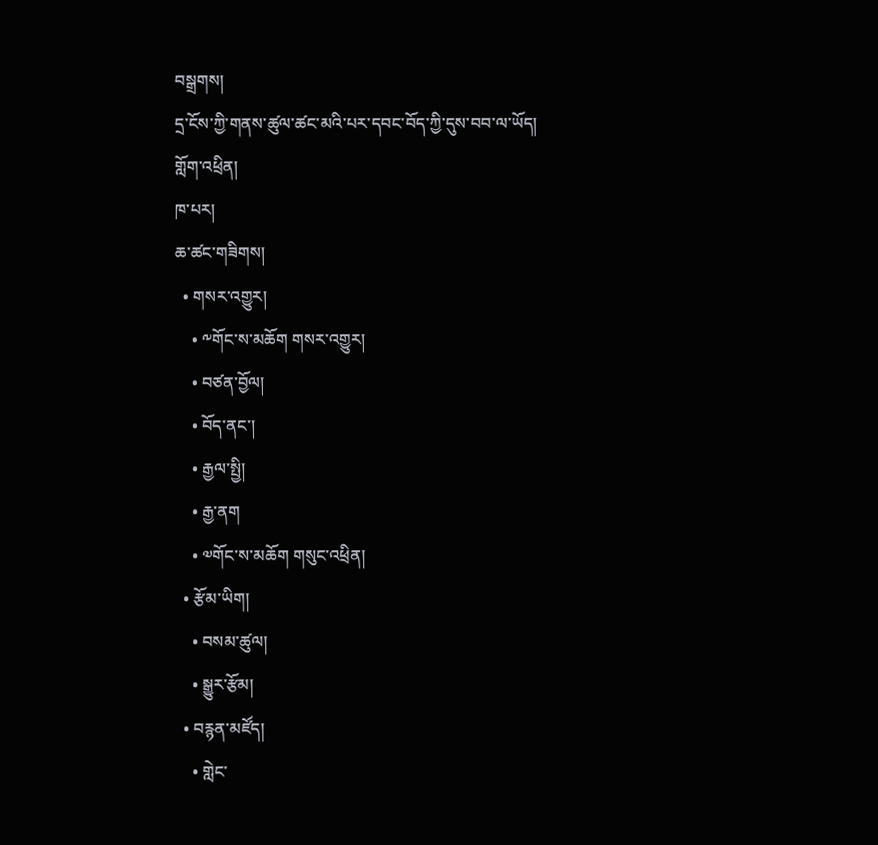བསྒྲགས།
དྲ་ངོས་ཀྱི་གནས་ཚུལ་ཚང་མའི་པར་དབང་བོད་ཀྱི་དུས་བབ་ལ་ཡོད།
གློག་འཕྲིན།
ཁ་པར།
ཆ་ཚང་གཟིགས།
  • གསར་འགྱུར།
    • ༸གོང་ས་མཆོག གསར་འགྱུར།
    • བཙན་བྱོལ།
    • བོད་ནང་།
    • རྒྱལ་སྤྱི།
    • རྒྱ་ནག
    • ༧གོང་ས་མཆོག གསུང་འཕྲིན།
  • རྩོམ་ཡིག།
    • བསམ་ཚུལ།
    • སྒྱུར་རྩོམ།
  • བརྙན་མཛོད།
    • གླེང་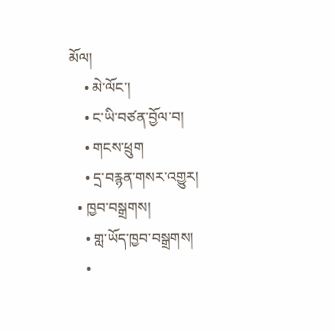མོལ།
    • མེ་ལོང་།
    • ང་ཡི་བཙན་བྱོལ་བ།
    • གངས་ཕྲུག
    • དྲ་བརྙན་གསར་འགྱུར།
  • ཁྱབ་བསྒྲགས།
    • གླ་ཡོད་ཁྱབ་བསྒྲགས།
    •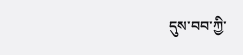དུས་བབ་ཀྱི་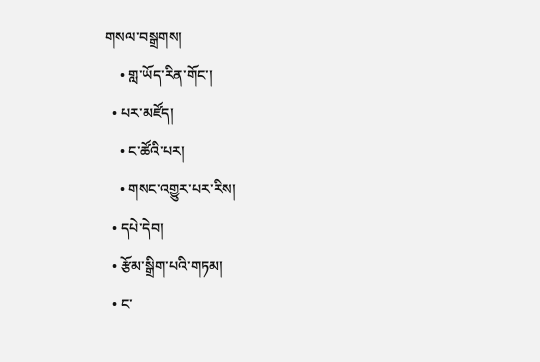གསལ་བསྒྲགས།
    • གླ་ཡོད་རིན་གོང་།
  • པར་མཛོད།
    • ང་ཚོའི་པར།
    • གསང་འགྱུར་པར་རིས།
  • དཔེ་དེབ།
  • རྩོམ་སྒྲིག་པའི་གཏམ།
  • ང་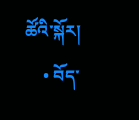ཚོའི་སྐོར།
    • བོད་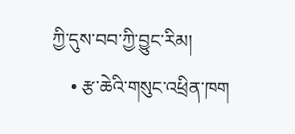ཀྱི་དུས་བབ་ཀྱི་བྱུང་རིམ།
    • རྩ་ཆེའི་གསུང་འཕྲིན་ཁག